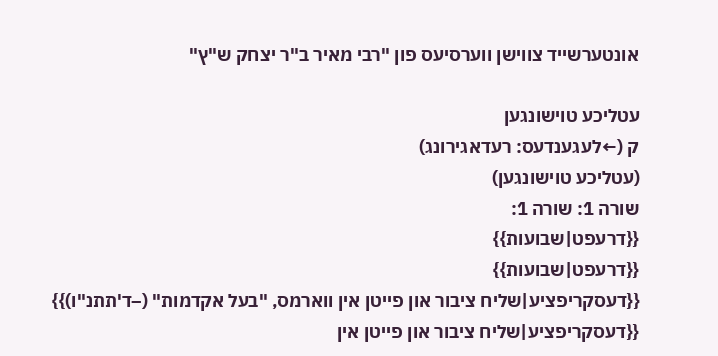אונטערשייד צווישן ווערסיעס פון "רבי מאיר ב"ר יצחק ש"ץ"

עטליכע טוישונגען
ק (←לעגענדעס: רעדאגירונג)
(עטליכע טוישונגען)
שורה 1: שורה 1:
{{דרעפט|שבועות}}
{{דרעפט|שבועות}}
{{דעסקריפציע|שליח ציבור און פייטן אין ווארמס, "בעל אקדמות" (–ד'תתנ"ו)}}
{{דעסקריפציע|שליח ציבור און פייטן אין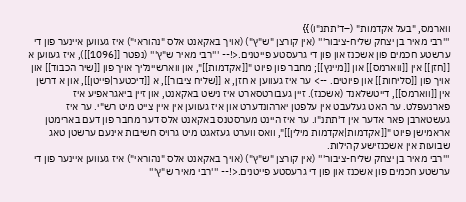ווארמס, "בעל אקדמות" (–ד'תתנ"ו)}}
'''רבי מאיר בן יצחק שליח-ציבור''' (אין קורצן "ש"ץ") (אויך באקאנט אלס "נהוראי") איז געווען איינער פון די ערשטע חכמים פון אשכנז און פון די גרעסטע פייטנים.<!-- '''רבי מאיר ש"ץ''' (נפטר [[1096]]), איז געווען א [[חזן]] אין [[ווארמס]] און [[מיינץ]]; מחבר פון פיוט "[[אקדמות]]", און ווארשיינליך אויך פון [[שיר הכבוד]] און אויך פון [[סליחות]] און פיוטים. --> ער איז געווען א חזן, א [[שליח ציבור]], א [[דיכטער|פּייטן]], און א דרשן אין [[ווארמס]], דייטשלאנד (אשכנז). זיין געבורטסארט איז נישט באקאנט, און זיין ביאגראפיע איז פארנעפּלט. ער האט געלעבט אין עלפטן יארהונדערט און איז געווען אין איין צייט מיט רש"י. ער איז געשטארבן פאר אדער אין ד'תתנ"ו. ער איז היינט מערסטנס באקאנט אלס דער מחבר פון דעם בארימטן אראמישן פּיוט "[[אקדמות|אקדמות מילין]]", וואס ווערט געזאגט מיט גרויס חשיבות אינעם ערשטן טאג שבועות אין אשכנזישע קהילות.
'''רבי מאיר בן יצחק שליח-ציבור''' (אין קורצן "ש"ץ") (אויך באקאנט אלס "נהוראי") איז געווען איינער פון די ערשטע חכמים פון אשכנז און פון די גרעסטע פייטנים.<!-- '''רבי מאיר ש"ץ'''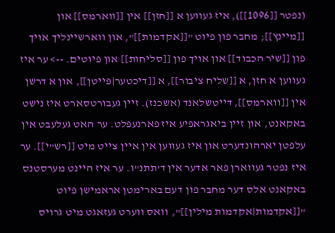(נפטר [[1096]]), איז געווען א [[חזן]] אין [[ווארמס]] און [[מיינץ]]; מחבר פון פיוט "[[אקדמות]]", און ווארשיינליך אויך פון [[שיר הכבוד]] און אויך פון [[סליחות]] און פיוטים. --> ער איז געווען א חזן, א [[שליח ציבור]], א [[דיכטער|פּייטן]], און א דרשן אין [[ווארמס]], דייטשלאנד (אשכנז). זיין געבורטסארט איז נישט באקאנט, און זיין ביאגראפיע איז פארנעפּלט. ער האט געלעבט אין עלפטן יארהונדערט און איז געווען אין איין צייט מיט [[רש"י]]. ער איז נפטר געווארן פאר אדער אין ד'תתנ"ו. ער איז היינט מערסטנס באקאנט אלס דער מחבר פון דעם בארימטן אראמישן פּיוט "[[אקדמות|אקדמות מילין]]", וואס ווערט געזאגט מיט גרויס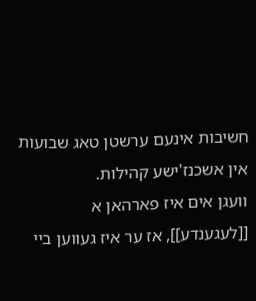חשיבות אינעם ערשטן טאג שבועות אין אשכנז'ישע קהילות.
וועגן אים איז פארהאן א [[לעגענדע]], אז ער איז געווען ביי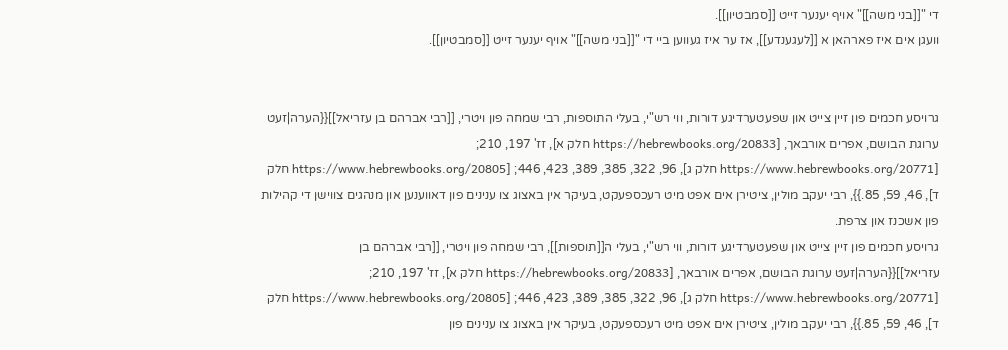די "[[בני משה]]" אויף יענער זייט [[סמבטיון]].
וועגן אים איז פארהאן א [[לעגענדע]], אז ער איז געווען ביי די "[[בני משה]]" אויף יענער זייט [[סמבטיון]].


גרויסע חכמים פון זיין צייט און שפעטערדיגע דורות, ווי רש"י, בעלי התוספות, רבי שמחה פון ויטרי, [[רבי אברהם בן עזריאל]]{{הערה|זעט ערוגת הבושם, אפרים אורבאך, [https://hebrewbooks.org/20833 חלק א], זז' 197, 210; [https://www.hebrewbooks.org/20771 חלק ג], 96, 322, 385, 389, 423, 446; [https://www.hebrewbooks.org/20805 חלק ד], 46, 59, 85.}}, רבי יעקב מולין, ציטירן אים אפט מיט רעכספעקט, בעיקר אין באצוג צו ענינים פון דאווענען און מנהגים צווישן די קהילות פון אשכנז און צרפת.
גרויסע חכמים פון זיין צייט און שפעטערדיגע דורות, ווי רש"י, בעלי ה[[תוספות]], רבי שמחה פון ויטרי, [[רבי אברהם בן עזריאל]]{{הערה|זעט ערוגת הבושם, אפרים אורבאך, [https://hebrewbooks.org/20833 חלק א], זז' 197, 210; [https://www.hebrewbooks.org/20771 חלק ג], 96, 322, 385, 389, 423, 446; [https://www.hebrewbooks.org/20805 חלק ד], 46, 59, 85.}}, רבי יעקב מולין, ציטירן אים אפט מיט רעכספעקט, בעיקר אין באצוג צו ענינים פון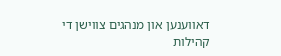דאווענען און מנהגים צווישן די קהילות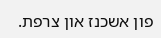פון אשכנז און צרפת.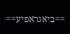==ביאגראפיע==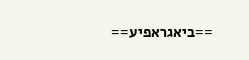==ביאגראפיע==